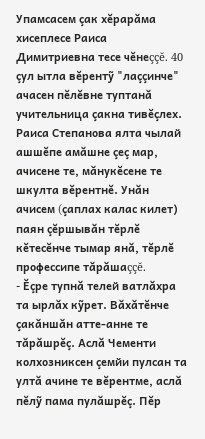Упамсасем çак хĕрарăма хисеплесе Раиса Димитриевна тесе чĕнеççĕ. 40 çул ытла вĕрентỹ "лаççинче" ачасен пĕлĕвне туптанă учительница çакна тивĕçлех. Раиса Степанова ялта чылай ашшĕпе амăшне çеç мар, ачисене те, мăнукĕсене те шкулта вĕрентнĕ. Унăн ачисем (çаплах калас килет) паян çĕршывăн тĕрлĕ кĕтесĕнче тымар янă, тĕрлĕ профессипе тăрăшаççĕ.
- Ĕçре тупнă телей ватлăхра та ырлăх кỹрет. Вăхăтĕнче çакăншăн атте-анне те тăрăшрĕç. Аслă Чементи колхозниксен çемйи пулсан та ултă ачине те вĕрентме, аслă пĕлỹ пама пулăшрĕç. Пĕр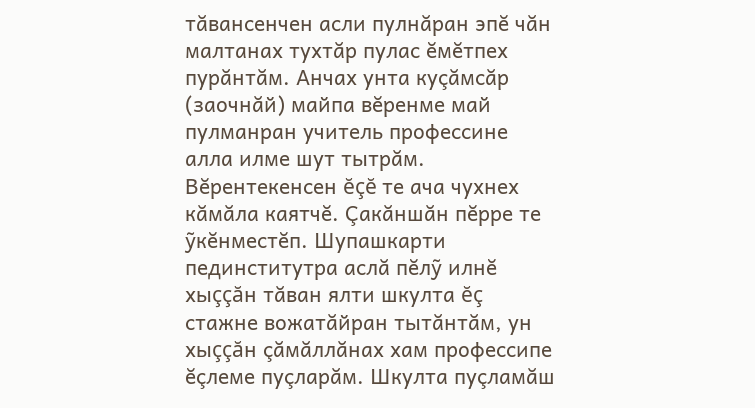тăвансенчен асли пулнăран эпĕ чăн малтанах тухтăр пулас ĕмĕтпех пурăнтăм. Анчах унта куçăмсăр (заочнăй) майпа вĕренме май пулманран учитель профессине алла илме шут тытрăм. Вĕрентекенсен ĕçĕ те ача чухнех кăмăла каятчĕ. Çакăншăн пĕрре те ỹкĕнместĕп. Шупашкарти пединститутра аслă пĕлỹ илнĕ хыççăн тăван ялти шкулта ĕç стажне вожатăйран тытăнтăм, ун хыççăн çăмăллăнах хам профессипе ĕçлеме пуçларăм. Шкулта пуçламăш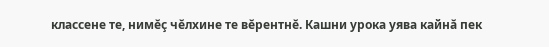классене те, нимĕç чĕлхине те вĕрентнĕ. Кашни урока уява кайнă пек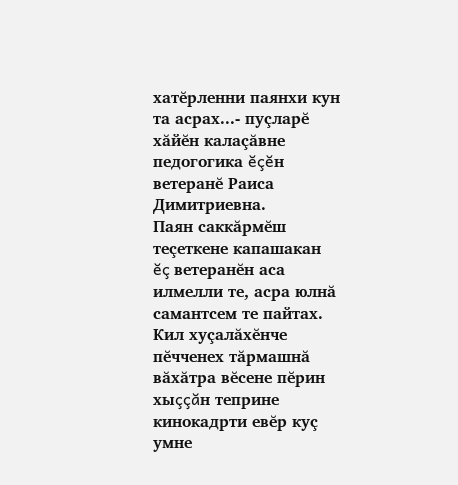хатĕрленни паянхи кун та асрах...- пуçларĕ хăйĕн калаçăвне педогогика ĕçĕн ветеранĕ Раиса Димитриевна.
Паян саккăрмĕш теçеткене капашакан ĕç ветеранĕн аса илмелли те, асра юлнă самантсем те пайтах. Кил хуçалăхĕнче пĕчченех тăрмашнă вăхăтра вĕсене пĕрин хыççăн теприне кинокадрти евĕр куç умне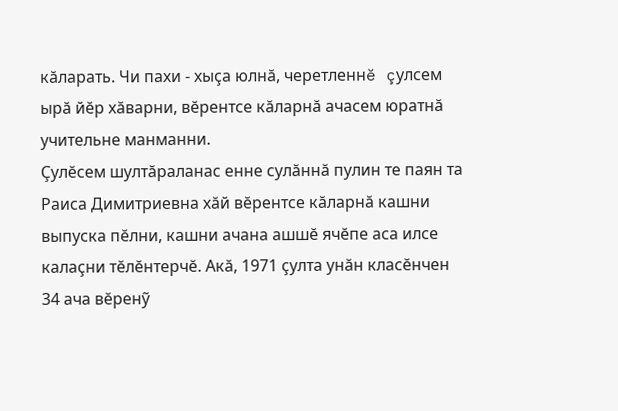кăларать. Чи пахи - хыçа юлнă, черетленнĕ çулсем ырă йĕр хăварни, вĕрентсе кăларнă ачасем юратнă учительне манманни.
Çулĕсем шултăраланас енне сулăннă пулин те паян та Раиса Димитриевна хăй вĕрентсе кăларнă кашни выпуска пĕлни, кашни ачана ашшĕ ячĕпе аса илсе калаçни тĕлĕнтерчĕ. Акă, 1971 çулта унăн класĕнчен 34 ача вĕренỹ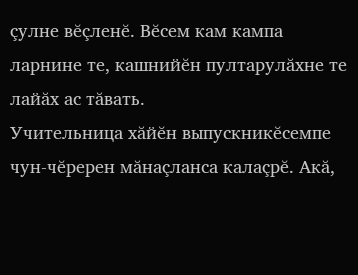çулне вĕçленĕ. Вĕсем кам кампа ларнине те, кашнийĕн пултарулăхне те лайăх ас тăвать.
Учительница хăйĕн выпускникĕсемпе чун-чĕререн мăнаçланса калаçрĕ. Акă,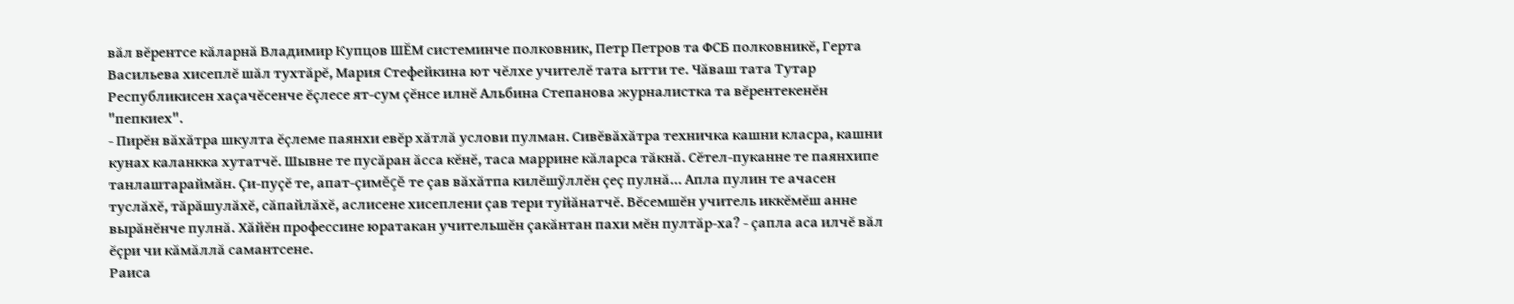вăл вĕрентсе кăларнă Владимир Купцов ШĔМ системинче полковник, Петр Петров та ФСБ полковникĕ, Герта Васильева хисеплĕ шăл тухтăрĕ, Мария Стефейкина ют чĕлхе учителĕ тата ытти те. Чăваш тата Тутар Республикисен хаçачĕсенче ĕçлесе ят-сум çĕнсе илнĕ Альбина Степанова журналистка та вĕрентекенĕн "пепкиех".
- Пирĕн вăхăтра шкулта ĕçлеме паянхи евĕр хăтлă услови пулман. Сивĕвăхăтра техничка кашни класра, кашни кунах каланкка хутатчĕ. Шывне те пусăран ăсса кĕнĕ, таса маррине кăларса тăкнă. Сĕтел-пуканне те паянхипе танлаштараймăн. Çи-пуçĕ те, апат-çимĕçĕ те çав вăхăтпа килĕшỹллĕн çеç пулнă... Апла пулин те ачасен туслăхĕ, тăрăшулăхĕ, сăпайлăхĕ, аслисене хисеплени çав тери туйăнатчĕ. Вĕсемшĕн учитель иккĕмĕш анне вырăнĕнче пулнă. Хăйĕн профессине юратакан учительшĕн çакăнтан пахи мĕн пултăр-ха? - çапла аса илчĕ вăл ĕçри чи кăмăллă самантсене.
Раиса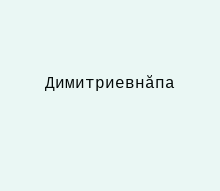Димитриевнăпа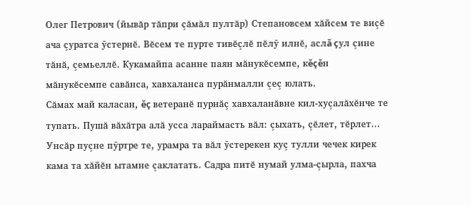Олег Петрович (йывăр тăпри çăмăл пултăр) Степановсем хăйсем те виçĕ ача çуратса ỹстернĕ. Вĕсем те пурте тивĕçлĕ пĕлỹ илнĕ, аслă çул çине тăнă, çемьеллĕ. Кукамайпа асанне паян мăнукĕсемпе, кĕçĕн мăнукĕсемпе савăнса, хавхаланса пурăнмалли çеç юлать.
Сăмах май каласан, ĕç ветеранĕ пурнăç хавхаланăвне кил-хуçалăхĕнче те тупать. Пушă вăхăтра алă усса лараймасть вăл: çыхать, çĕлет, тĕрлет... Унсăр пуçне пỹртре те, урамра та вăл ỹстерекен куç тулли чечек кирек кама та хăйĕн ытамне çаклатать. Садра питĕ нумай улма-çырла, пахча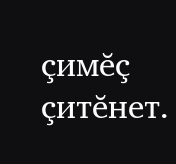çимĕç çитĕнет.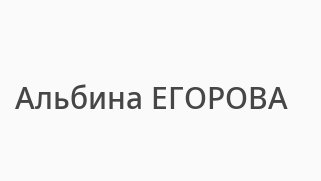Альбина ЕГОРОВА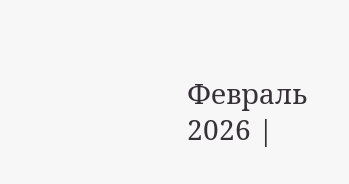Февраль 2026 |